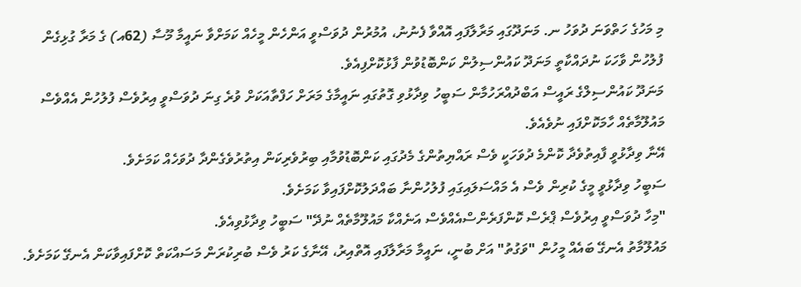މި މަހުގެ ހަތްވަނަ ދުވަހު ނ. މަނަދޫގައި މަރާލާފައި އޮއްވާ ފެނުނު، އުމުރުން ދުވަސްވީ އަންހެން މީހެއް ކަމަށްވާ ނައީމާ މޫސާ (62އ) ގެ މަރާ ގުޅިގެން ފުލުހުން ވާހަކަ ނުދައްކާތީ މަނަދޫ ކައުންސިލުން ކަންބޮޑުވުން ފާޅުކޮށްފިއެވެ.
މަނަދޫ ކައުންސިލްގެ ރައީސް އަބްދުއްރަހުމާން ސަބީހު ވިދާޅުވި ގޮތުގައި ނައީމާގެ މަރަށް ހަފްތާއަކަށް ވުރެ ގިނަ ދުވަސްވީ އިރުވެސް ފުލުހުން އެއްވެސް މައުލޫމާތެއް ހާމަކޮށްފައި ނުވެއެވެ.
އޭނާ ވިދާޅުވީ ފާއިތުވެދާ ކޮންމެ ދުވަހަކީ ވެސް ރައްޔިތުންގެ މެދުގައި ކަންބޮޑުވުމާއި ބިރުވެރިކަން އިތުރުވެގެންދާ ދުވަހެއް ކަމަށެވެ.
ސަބީހު ވިދާޅުވީ މީގެ ކުރިން ވެސް އެ މައްސަލައިގައި ފުލުހުންނާ ބައްދަލުކޮށްފައިވާ ކަމަށެވެ.
"މިހާ ދުވަސްވީ އިރުވެސް ޕްރެސް ކޮންފަރެންސްއެއްވެސް އަނެއްކާ މައުލޫމާތެއް ނުދޭ" ސަބީހު ވިދާޅުވިއެވެ.
މައުލޫމާތު އެނގޭ ބައެއް މީހުން "ވަގުތު" އަށް ބުނީ، ނައީމާ މަރާލާފައި އޮތްއިރު، އޭނާގެ ކަރު ވެސް ބުރިކުރަން މަސައްކަތް ކޮށްފައިވާކަން އެނގޭ ކަމަށެވެ.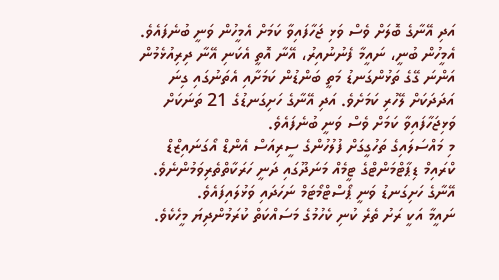އަދި އޭނާގެ ބޮލަށް ވެސް ވަޅި ޖަހާފައިވާ ކަމަށް އެމީހުން ވަނީ ބުނެފައެވެ.
އެމީހުން ބުނީ، ނައީމާ ފެނުނުއިރު، އޭނާ އޮތީ އެކަނި އޭނާ ދިރިއުޅެމުން އަންނަ ގޭގެ ތަޅުންގަނޑު މަތީ ބަންޑުން ކަމަށާއި އެތަނުގައި ގިނަ އަދަދަކަށް ލޭހުރި ކަމަށެވެ. އަދި އޭނާގެ ހަށިގަނޑުގެ 21 ތަނަކަށް ވަޅިޖަހާފައިވާ ކަމަށް ވެސް ވަނީ ބުނެފައެވެ.
މި މައްސަލައިގެ ތަހުގީގަށް ފުލުހުންގެ ސީރިއަސް އެންޑް އޯގަނައިޒްޑް ކްރައިމް ޑިޕާޓްމަންޓްގެ ޓީމެއް މަނަދޫގައި ދަނީ ހަރަކާތްތެރިވަމުންނެވެ.
އޭނާގެ ހަށިގަނޑު ވަނީ ޕޯސްޓްމޯޓަމް ނަހަދައި ވަޅުލައިފައެވެ.
ނައީމާ އަކީ ރަށު ތެރެ ކުނި ކެހުމުގެ މަސައްކަތް ކުރަމުންދިޔަ މީހެކެވެ.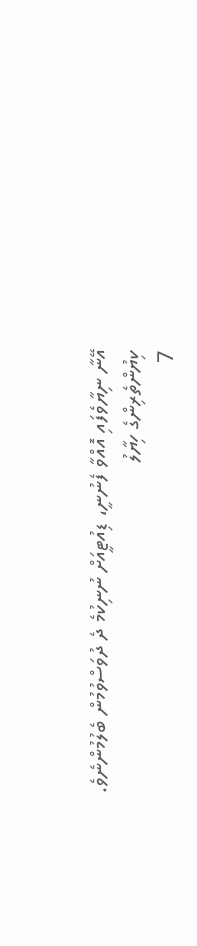އޭނާ ނިޔާވެފައި އޮއްވާ ފެނުނީ، ޑިއުޓީއަށް ނުނިކުމެ ދެ ދުވަސްވުމުން ބެލުމުންނެވެ.
ކިޔުންތެރިންގެ ހިޔާލު
7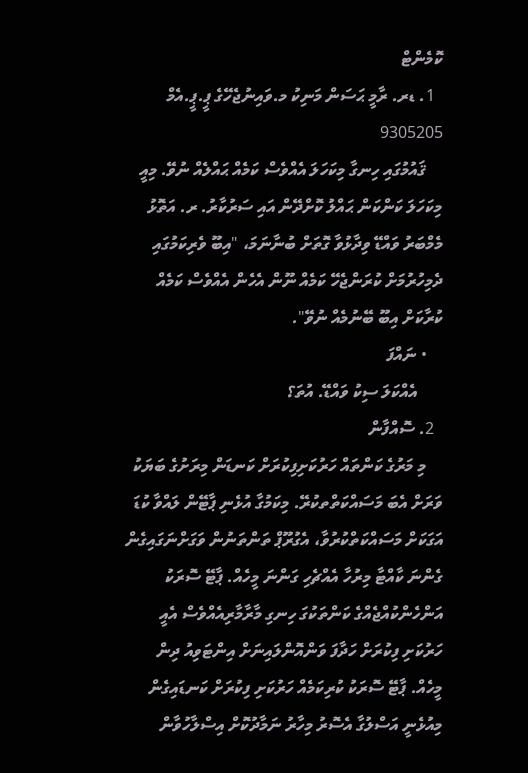ކޮމެންޓް
  1. ޑރ. ރާމީ ޙަސަން މަނިކު މ.ވައިނުޖެހޭގެ ޕީ.ޕީ.އެމް 9305205
    ޤައުމުގައި ހިނގާ މިކަހަލަ އެއްވެސް ކަމެއް ޙައްލެއް ނުވޭ. މިއީ މިކަހަލަ ކަންކަން ޙައްލު ކޮށްދޭން އައި ސަރުކާރު. ރ. އަތޮޅު މެމްބަރު ވައްޑޭ ވިދާޅުވާ ގޮތަށް ބުނާނަމަ، "އިބޫ ވެރިކަމުގައި ދެމިހުރުމަށް ކުރަންޖެހޭ ކަމެއް ނޫން އެހެން އެއްވެސް ކަމެއް ކުރާކަށް އިބޫ ބޭނުމެއް ނުވޭ".
    • ނައްފަ
      އެއްކަލަ ސިކު ވައްޑޭ. އުތަ؟
  2. ސޮއްފާން
    މި މަރުގެ ކަންތައް ހަރުކަށިފިކުރަށް ކަނޑަން މިރަށުގެ ބަޔަކު ވަރަށް އެބަ މަސައްކަތްތކުރޭ. މިކަމުގާ އުޅެނި ޕާޓޭން ލައްވާ ކުޑަ އަގަކަށް މަސައްކަތްކުރުވާ، އެގުރޫޕް ތަންތަނުން ވަގަށްނަގައިގެން ގެންނަ ކާއްޓާ މިރުހާ އެއްޗެހި ގަންނަ މީހެއް. ޕާޓޭ ސޮރަކު އަންހެންކުއްޖެއްގެ ކަންތަކުގަ ހިނގި މާރާމާރިއެއްވެސް އެއީ ހަރުކަށި ފިކުރަށް ހަދާފަ ވަންއޮންލައިނަށް އިންޓަވިއު ދިން މީހެއް. ޕާޓޭ ސޮރަކު ކުރިކަމެއް ހަރުކަށި ފިކުރަށް ކަނޑައިގެން މިއުޅެނީ އަސްލުގާ އެސޮރު މިހާރު ނަމާދުކޮށް އިސްލާހުވާން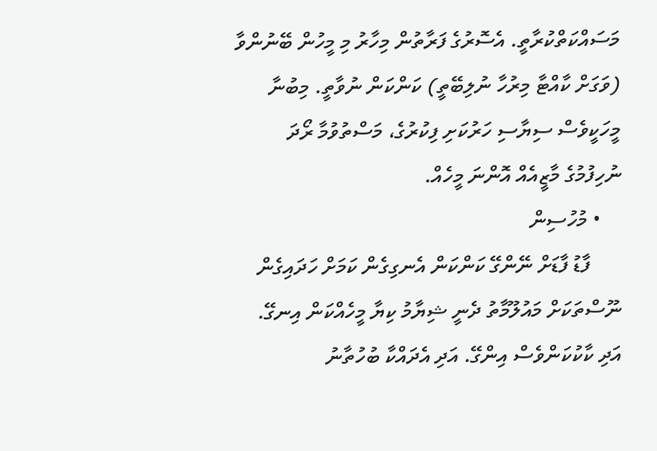މަސައްކަތްކުރާތީ. އެސޮރުގެ ފަރާތުން މިހާރު މި މީހުން ބޭނުންވާ (ވަގަށް ކާއްޓާ މިރުހާ ނުލިބޭތީ) ކަންކަން ނުވާތީ. މިބުނާ މީހަކީވެސް ސިޔާސި ހަރުކަށި ފިކުރުގެ، މަސްތުވުމާ ރޯދަ ނުހިފުމުގެ މާޒީއެއް އޮންނަ މީހެއް.
    • މުހުސިން
      ފާޑު ފާޑަށް ނޭންގޭ ކަންކަން އެނގިގެން ކަމަށް ހަދައިގެން ނޫސްތަކަށް މައުލޫމާތު ދެނީ ޝިޔާމު ކިޔާ މީހެއްކަން އިނގޭ. އަދި ކާކުކަންވެސް އިންގޭ. އަދި އެދައްކާ ބުހުތާނު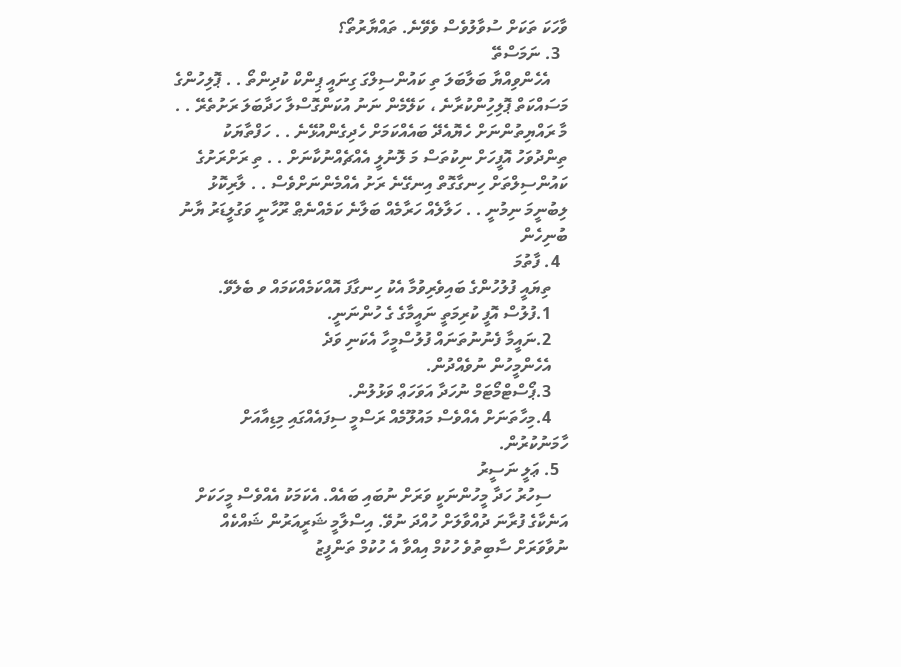ވާހަކަ ތަކަށް ސުވާލުވެސް ވެވޭނެ. ތައްޔާރުތޯ؟
  3. ނަމަސްތޭ
    އެހެންވިއްޔާ ބަލާބަލަ ތި ކައުންސިލްގަ ގިނައީ ޕިންކް ކުދިންތޯ . . ޕޮލިހުންގެ މަސައްކަތް ޕޮލިހިުންކުރާނެ ، ކަލޭމެން ނަނު އުކަންގޮސްލާ ހަދާބަލަ ރަށުތެރޭ . . މާ ރައްޔިތުންނަށް ހެޔޮއެދޭ ބައެއްކަމަށް ހެދިގެންއުޅޭނެ . . ހަފްތާޔަކު ތިންދުވަހު އޮފީހަށް ނިކުތަސް މަ ލޮނުލީ އެއްޗެއްނުކާނަށް . . ތި ރަށްރަށުގެ ކައުންސިލްތަށް ހިނގާގޮތް އިނގޭނެ ރަށު އެއްމެންނަށްވެސް . . ލާރިކޮޅު ލިބުނީމަ ނިމުނީ . . ހަލާލެއް ހަރާމެއް ބަލާނެ ކަމެއްނެޠް ރޫހާނީ ވަގުލީޑަރު ޔާނު ބުނިހެން
  4. ފާތުމަ
    ތިޔައީ ފުލުހުންގެ ބައިވެރިވުމާ އެކު ހިނގާފަ އޮއްކަމެއްކަމައް ވ ބެލެވޭ.
    1.ފުލުސް އޮފީ ކުރިމަތީ ނައީމާގެ ގެ ހުންނަނީ.
    2.ނައީމާ ފެނުނުތަނައް ފުލުސްމީހާ އެކަނި ވަދެ
    އެހެންމީހުން ނުވެއްދުން.
    3.ޕޯސްޓްމޯޓަމް ނުހަދާ އަވަހަޢް ވަޅުލުން.
    4.މިހާތަނަށް އެއްވެސް މައުލޫމެއް ރަސްމީ ސިފައެއްގައި މިޑިއާއަށް ހާމަނުކުރުން.
  5. ޢަލީ ނަސީރު
    ސިހުރު ހަދާ މީހުންނަކީ ވަރަށް ނުބައި ބައެއް. އެކަމަކު އެއްވެސް މީހަކަށް އަނެކާގެ ފުރާނަ ދުއްވާލަށް ހުއްދަ ނުވޭ. އިސްލާމީ ޝަރީއަރުން ޝައްކެއް ނުވާވަރަށް ސާބިތުވެ ހުކުމް އިއްވާ އެ ހުކުމް ތަންފީޒު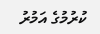ކުރުމުގެ އަމުރު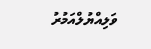ވަލިއްޔުލްއަމުރު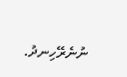ނުނެރޭހިނދު.